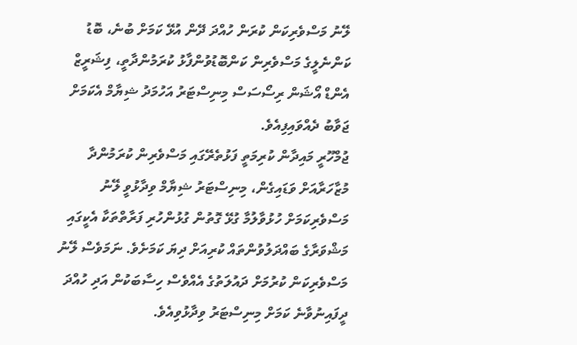ލޭނު މަސްވެރިކަން ކުރަން ހުއްދަ ދޭން އުޅޭ ކަމަށް ބުނެ، ބޮޑު ކަންނެލީގެ މަސްވެރިން ކަންބޮޑުވުންފާޅު ކުރަމުންދާތީ، ފިޝަރީޒް އެންޑް އޯޝަން ރިސޯސަސް މިނިސްޓަރު އަހުމަދު ޝިޔާމް އެކަމަށް ޖަވާބު ދެއްވައިފިއެވެ.
ޖުމްހޫރީ މައިދާން ކުރިމަތީ ފަޅުތެރޭގައި މަސްވެރިން ކުރަމުންދާ މުޒާހަރާއަށް ވަޑައިގެން، މިނިސްޓަރު ޝިޔާމް ވިދާޅުވީ ލޭނު މަސްވެރިކަމަށް ހުޅުވާލުމާ ގުޅޭ ގޮތުން ގުޅުންހުރި ފަރާތްތަކާ އެކީގައި މަޝްވަރާގެ ބައްދަލުވުންތައް ކުރިއަށް ދިޔަ ކަމަށެވެ. ނަމަވެސް ލޭނު މަސްވެރިކަން ކުރުމަށް ދައުލަތުގެ އެއްވެސް ހިސާބަކުން އަދި ހުއްދަ ދީފައިނުވާނެ ކަމަށް މިނިސްޓަރު ވިދާޅުވިއެވެ.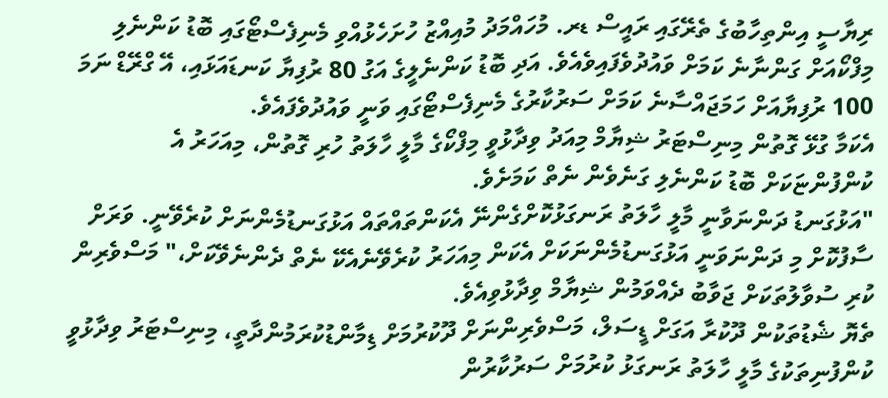ރިޔާސީ އިންތިހާބުގެ ތެރޭގައި ރައީސް ޑރ. މުހައްމަދު މުއިއްޒު ހުށަހެޅުއްވި މެނިފެސްޓޯގައި ބޮޑު ކަންނެލި މިފްކޯއަށް ގަންނާނެ ކަމަށް ވައުދުވެފައިވެއެވެ. އަދި ބޮޑު ކަންނެލީގެ އަގު 80 ރުފިޔާ ކަނޑައަޅައި، އޭ ގްރޭޑް ނަމަ 100 ރުފިޔާއަށް ހަމަޖައްސާނެ ކަމަށް ސަރުކާރުގެ މެނިފެސްޓޯގައި ވަނީ ވައުދުވެފައެވެ.
އެކަމާ ގުޅޭ ގޮތުން މިނިސްޓަރު ޝިޔާމް މިއަދު ވިދާޅުވީ މިފްކޯގެ މާލީ ހާލަތު ހުރި ގޮތުން، މިއަހަރު އެ ކުންފުންޏަކަށް ބޮޑު ކަންނެލި ގަނެވެން ނެތް ކަމަށެވެ.
"އަޅުގަނޑު ދަންނަވާނީ މާލީ ހާލަތު ރަނގަޅުކޮށްގެންނޭ އެކަންތައްތައް އަޅުގަނޑުމެންނަށް ކުރެވޭނީ. ވަރަށް ސާފުކޮށް މި ދަންނަވަނީ އަޅުގަނޑުމެންނަކަށް އެކަން މިއަހަރު ކުރެވޭނެއެކޭ ނެތް ދެންނެވޭކަށް،" މަސްވެރިން ކުރި ސުވާލުތަކަށް ޖަވާބު ދެއްވަމުން ޝިޔާމް ވިދާޅުވިއެވެ.
ތެޔޮ ޝެޑުތަކުން ދޫކުރާ އަގަށް ޑީސަލް، މަސްވެރިންނަށް ދޫކުރުމަށް ޑިމާންޑުކުރަމުންދާތީ، މިނިސްޓަރު ވިދާޅުވީ ކުންފުނިތަކުގެ މާލީ ހާލަތު ރަނގަޅު ކުރުމަށް ސަރުކާރުން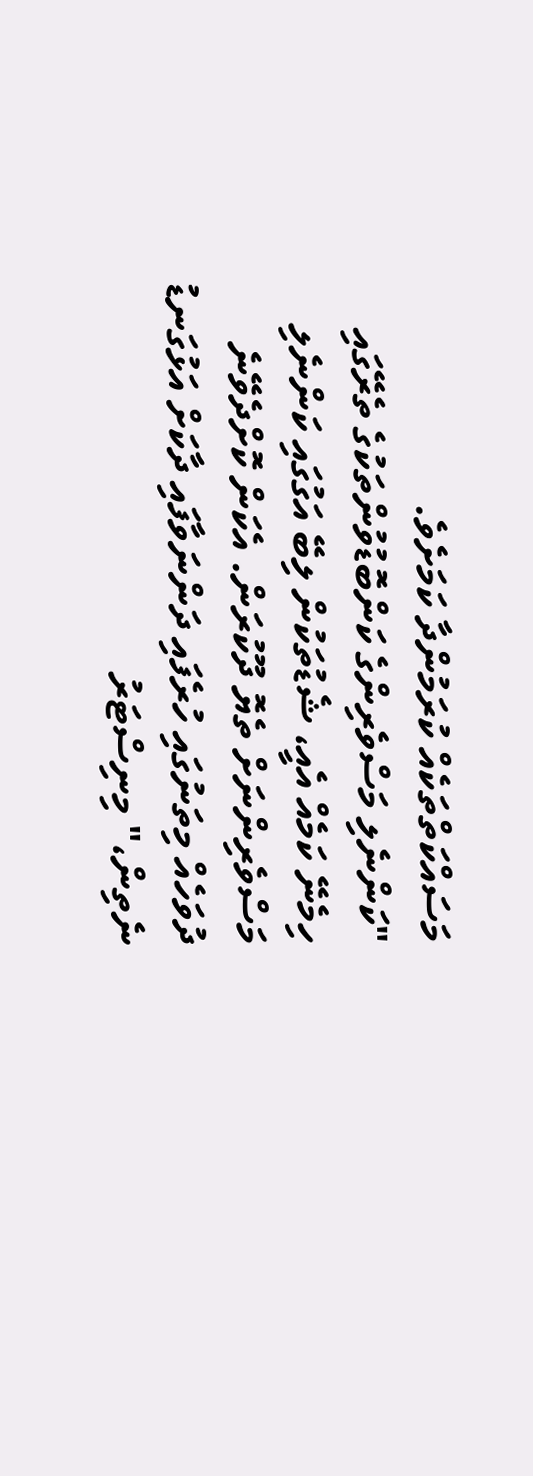މަސައްކަތްތަކެއް ކުރަމުންދާ ކަމަށެވެ.
"ކަންނެލި މަސްވެރިންގެ ކަންބޮޑުވުންތަކުގެ ތެރޭގައި ހިމެނޭ ކަމެއް އެއީ، ޝެޑުތަކުން ލިބޭ އަގުގައި ކަންނެލި މަސްވެރިންނަށް ތެޔޮ ދޫކުރަން. އެކަން ކޮށްދެވޭނެ ދުވަހެއް މިތަނުގައި ހުރެފައި ދަންނަވާފައި ދާކަށް އަޅުގަނޑު ނެތިން،" މިނިސްޓަރު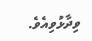ވިދާޅުވިއެވެ.